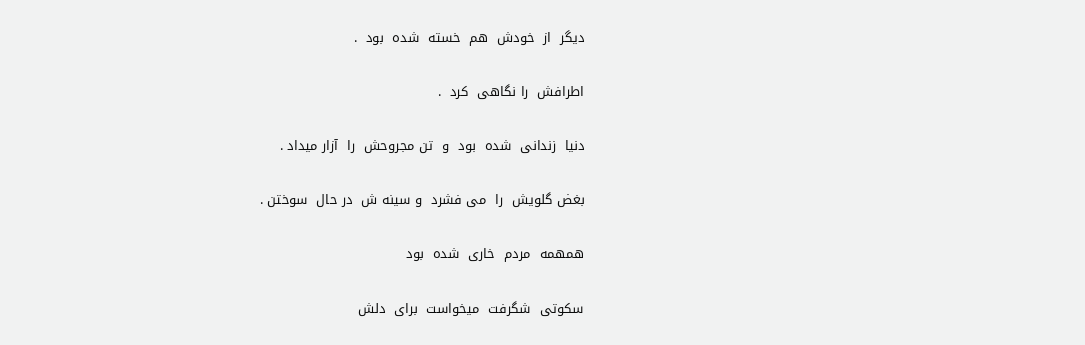دیگر  از  خودش  هم  خسته  شده  بود  .

اطرافش  را نگاهی  کرد  .

دنیا  زندانی  شده  بود  و  تن مجروحش  را  آزار میداد .

بغض گلویش  را  می فشرد  و سینه ش  در حال  سوختن .

همهمه  مردم  خاری  شده  بود

سکوتی  شگرفت  میخواست  برای  دلش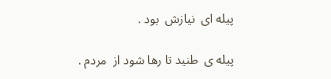پیله ای  نیازش  بود .

پیله ی  طنید تا رها شود از  مردم .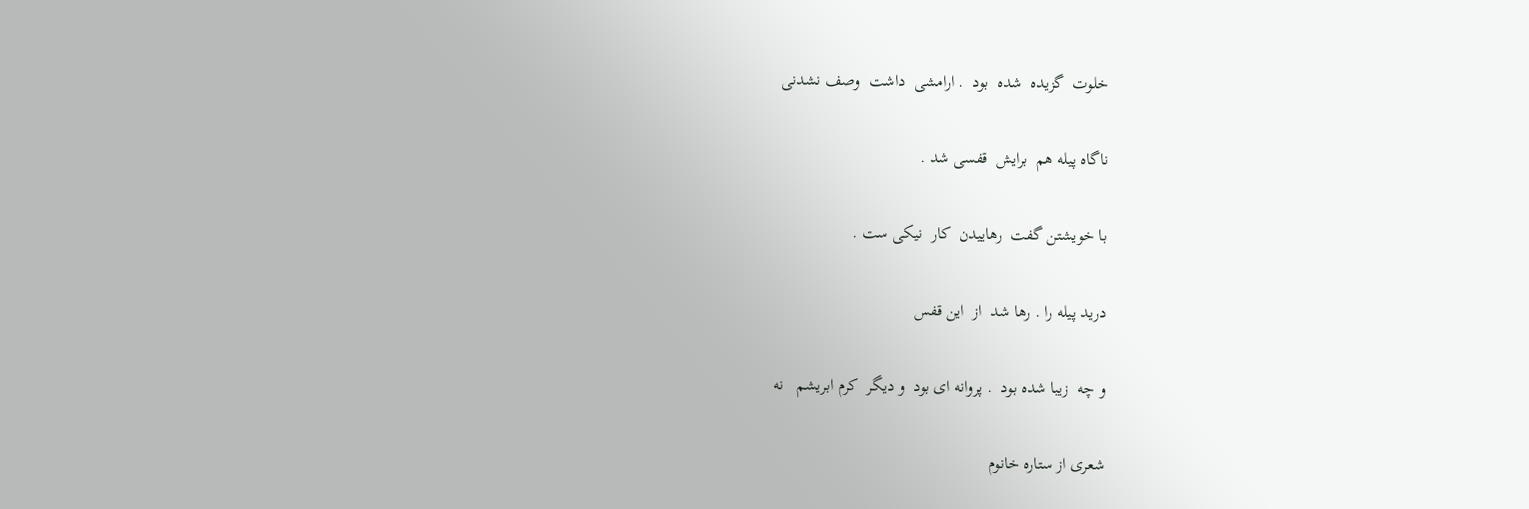خلوت  گزیده  شده  بود  . ارامشی  داشت  وصف نشدنی

ناگاه پیله هم  برایش  قفسی شد .

با خویشتن گفت  رهاییدن  کار  نیکی ست .

درید پیله را . رها شد  از  این قفس

و چه  زیبا شده بود  . پروانه ای بود  و دیگر  کرم ابریشم   نه

شعری از ستاره خانوم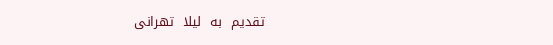تقدیم  به  لیلا  تهرانی